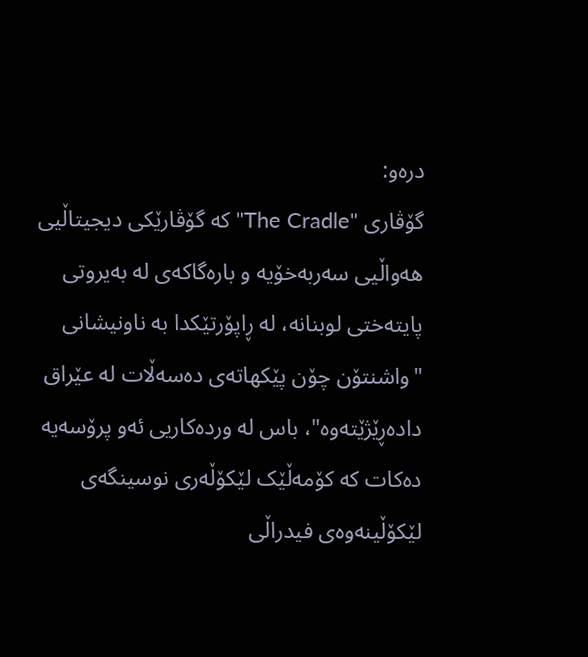درەو:
گۆڤاری "The Cradle" کە گۆڤارێکی دیجیتاڵیی هەواڵیی سەربەخۆیە و بارەگاکەی لە بەیروتی پایتەختی لوبنانە، لە ڕاپۆرتێکدا بە ناونیشانی "واشنتۆن چۆن پێکهاتەی دەسەڵات لە عێراق دادەڕێژێتەوە"، باس لە وردەکاریی ئەو پرۆسەیە دەکات کە کۆمەڵێک لێکۆڵەری نوسینگەی لێکۆڵینەوەی فیدراڵی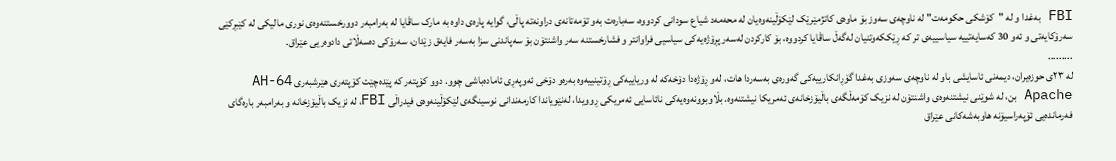FBI بەغدا و لە "کۆشکی حکومەت" لە ناوچەی سەوز بۆ ماوەی کاتژمێرێک لێکۆڵینەوەیان لە محەمەد شیاع سودانی کردووە، سەبارەت بەو تۆمەتانەی دراونەتە پاڵی، گوایە پارەی داوە بە مارک ساڤایا لە بەرامبەر دوورخستنەوەی نوری مالیکی لە کێبڕکێی سەرۆکایەتی و ئەو 30 کەسایەتییە سیاسییەى تر کە ڕێککەوتنیان لەگەڵ ساڤایا کردووە، بۆ کارکردن لەسەر پڕۆژەیەکی سیاسیی فراوانتر و فشارخستنە سەر واشنتۆن بۆ سەپاندنی سزا بەسەر فایەق زێدان، سەرۆکی دەسەڵاتی دادوەریی عێراق.
.........
لە ٢٣ی حوزەیران، دیمەنی ئاسایشی باو لە ناوچەی سەوزی بەغدا گۆڕانکارییەکی گەورەی بەسەردا هات، لەو ڕۆژەدا دۆخەکە لە وریاییەکی ڕۆتینییەوە بەرەو دۆخی ئەوپەڕی ئامادەباشی چوو. دوو کۆپتەر کە پێدەچێت کۆپتەری هێرشبەری AH-64 Apache بن، لە شوێنی نیشتنەوەی واشنتۆن لە نزیک کۆمەڵگەی باڵیۆزخانەی ئەمریکا نیشتنەوە. بڵاوبوونەوەیەکی نائاسایی ئەمریکی ڕوویدا، لەنێویاندا کارمەندانی نوسینگەی لێکۆڵینەوەی فیدراڵی FBI، لە نزیک باڵیۆزخانە و بەرامبەر بارەگای فەرماندەیی ئۆپەراسیۆنە هاوبەشەکانی عێراق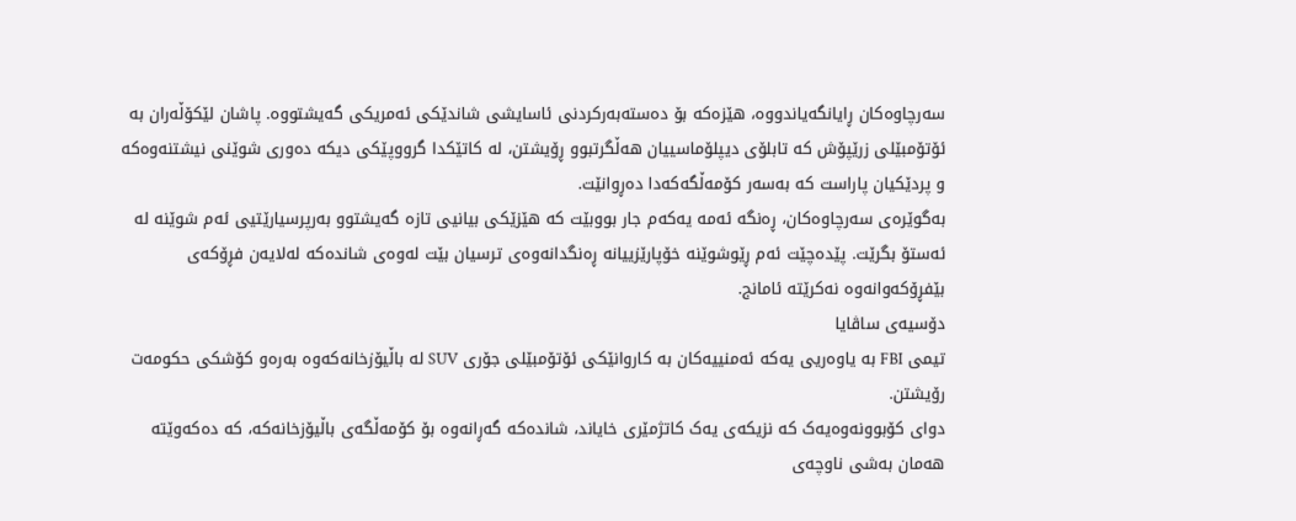سەرچاوەکان ڕایانگەیاندووە، هێزەکە بۆ دەستەبەرکردنی ئاسایشی شاندێکی ئەمریکی گەیشتووە. پاشان لێکۆڵەران بە ئۆتۆمبێلی زرێپۆش کە تابلۆی دیپلۆماسییان هەڵگرتبوو ڕۆیشتن، لە کاتێکدا گرووپێکی دیکە دەوری شوێنی نیشتنەوەکە و پردێکیان پاراست کە بەسەر کۆمەڵگەکەدا دەڕوانێت.
بەگوێرەی سەرچاوەکان، ڕەنگە ئەمە یەکەم جار بووبێت کە هێزێکی بیانیی تازە گەیشتوو بەرپرسیارێتیی ئەم شوێنە لە ئەستۆ بگرێت. پێدەچێت ئەم ڕێوشوێنە خۆپارێزییانە ڕەنگدانەوەی ترسیان بێت لەوەی شاندەکە لەلایەن فڕۆکەی بێفڕۆکەوانەوە نەکرێتە ئامانج.
دۆسیەی ساڤایا
تیمی FBI بە یاوەریی یەکە ئەمنییەکان بە کاروانێکی ئۆتۆمبێلی جۆری SUV لە باڵیۆزخانەکەوە بەرەو کۆشکی حکومەت رۆیشتن.
دوای کۆبوونەوەیەک کە نزیکەی یەک کاتژمێری خایاند، شاندەکە گەڕانەوە بۆ کۆمەڵگەی باڵیۆزخانەکە، کە دەکەوێتە هەمان بەشی ناوچەی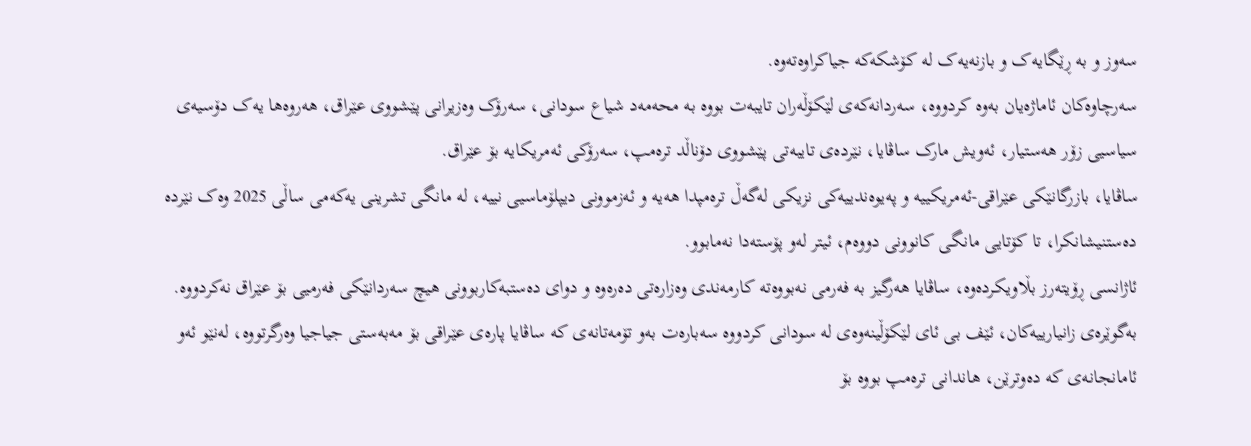سەوز و بە ڕێگایەک و بازنەیەک لە کۆشکەکە جیاکراوەتەوە.
سەرچاوەکان ئاماژەیان بەوە کردووە، سەردانەکەی لێکۆڵەران تایبەت بووە بە محەمەد شیاع سودانی، سەرۆک وەزیرانی پێشووی عێراق، هەروەها یەک دۆسیەی سیاسیی زۆر هەستیار، ئەویش مارک ساڤایا، نێردەی تایبەتی پێشووی دۆناڵد ترەمپ، سەرۆکی ئەمریکایە بۆ عێراق.
ساڤایا، بازرگانێکی عێراقی-ئەمریکییە و پەیوەندییەکی نزیکی لەگەڵ ترەمپدا هەیە و ئەزموونی دیپلۆماسیی نییە، لە مانگی تشرینی یەکەمی ساڵی 2025 وەک نێردە دەستنیشانکرا، تا کۆتایی مانگی کانوونی دووەم، ئیتر لەو پۆستەدا نەمابوو.
ئاژانسی ڕۆیتەرز بڵاویکردەوە، ساڤایا هەرگیز بە فەرمی نەبووەتە کارمەندی وەزارەتی دەرەوە و دوای دەستبەکاربوونی هیچ سەردانێکی فەرمیی بۆ عێراق نەکردووە.
بەگوێرەی زانیارییەکان، ئێف بی ئای لێکۆڵینەوەی لە سودانی کردووە سەبارەت بەو تۆمەتانەی کە ساڤایا پارەی عێراقی بۆ مەبەستی جیاجیا وەرگرتووە، لەنێو ئەو ئامانجانەی کە دەوترێن، هاندانی ترەمپ بووە بۆ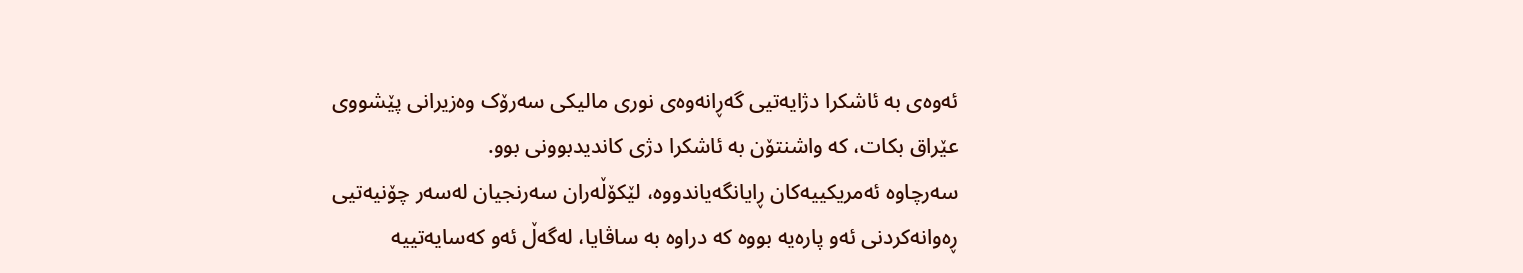ئەوەی بە ئاشکرا دژایەتیی گەڕانەوەی نوری مالیکی سەرۆک وەزیرانی پێشووی عێراق بکات، کە واشنتۆن بە ئاشکرا دژی کاندیدبوونی بوو.
سەرچاوە ئەمریکییەکان ڕایانگەیاندووە، لێکۆڵەران سەرنجیان لەسەر چۆنیەتیی ڕەوانەکردنی ئەو پارەیە بووە کە دراوە بە ساڤایا، لەگەڵ ئەو کەسایەتییە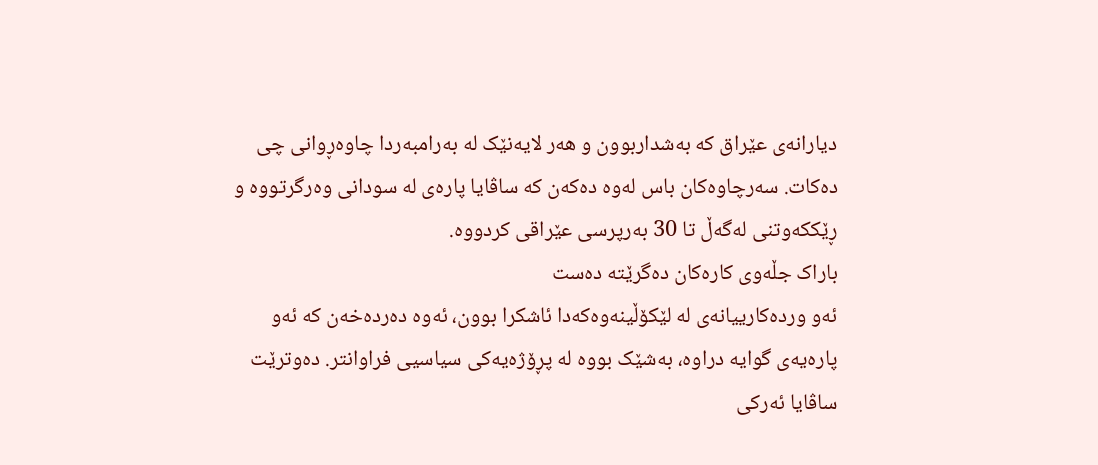دیارانەی عێراق کە بەشداربوون و هەر لایەنێک لە بەرامبەردا چاوەڕوانی چی دەکات. سەرچاوەکان باس لەوە دەکەن کە ساڤایا پارەی لە سودانی وەرگرتووە و ڕێککەوتنی لەگەڵ تا 30 بەرپرسی عێراقی کردووە.
باراک جڵەوی کارەکان دەگرێتە دەست
ئەو وردەکارییانەی لە لێکۆڵینەوەکەدا ئاشکرا بوون، ئەوە دەردەخەن کە ئەو پارەیەی گوایە دراوە، بەشێک بووە لە پڕۆژەیەکی سیاسیی فراوانتر. دەوترێت ساڤایا ئەرکی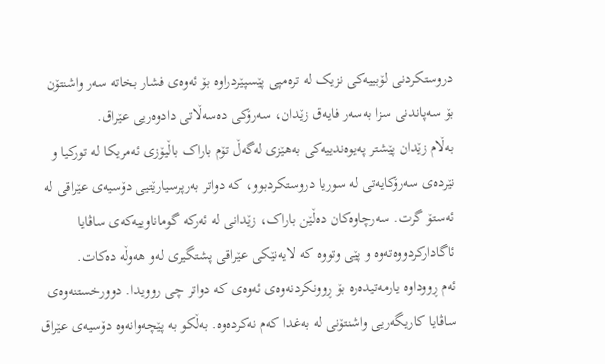دروستکردنی لۆبییەکی نزیک لە ترەمپی پێسپێردراوە بۆ ئەوەی فشار بخاتە سەر واشنتۆن بۆ سەپاندنی سزا بەسەر فایەق زێدان، سەرۆکی دەسەڵاتی دادوەریی عێراق.
بەڵام زێدان پێشتر پەیوەندییەکی بەهێزی لەگەڵ تۆم باراک باڵیۆزی ئەمریکا لە تورکیا و نێردەی سەرۆکایەتی لە سوریا دروستکردبوو، کە دواتر بەرپرسیارێتیی دۆسیەی عێراقی لە ئەستۆ گرت. سەرچاوەکان دەڵێن باراک، زێدانی لە ئەرکە گوماناوییەکەی ساڤایا ئاگادارکردووەتەوە و پێی وتووە کە لایەنێکی عێراقی پشتگیری لەو هەوڵە دەکات.
ئەم ڕووداوە یارمەتیدەرە بۆ ڕوونکردنەوەی ئەوەی کە دواتر چی روویدا. دوورخستنەوەی ساڤایا کاریگەریی واشنتۆنی لە بەغدا کەم نەکردەوە. بەڵکو بە پێچەوانەوە دۆسیەی عێراق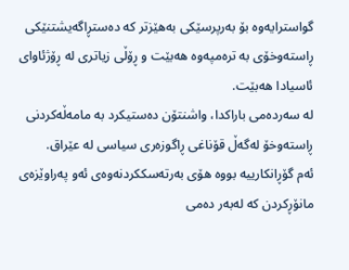گواسترایەوە بۆ بەرپرسێکی بەهێزتر کە دەستڕاگەیشتنێکی ڕاستەوخۆی بە ترەمپەوە هەبێت و ڕۆڵی زیاتری لە ڕۆژئاوای ئاسیادا هەبێت.
لە سەردەمی باراکدا، واشنتۆن دەستیکرد بە مامەڵەکردنی ڕاستەوخۆ لەگەڵ قۆناغی ڕاگوزەری سیاسی لە عێراق.
ئەم گۆڕانکارییە بووە هۆی بەرتەسککردنەوەی ئەو پەراوێزەی مانۆڕكردن کە لەبەر دەمی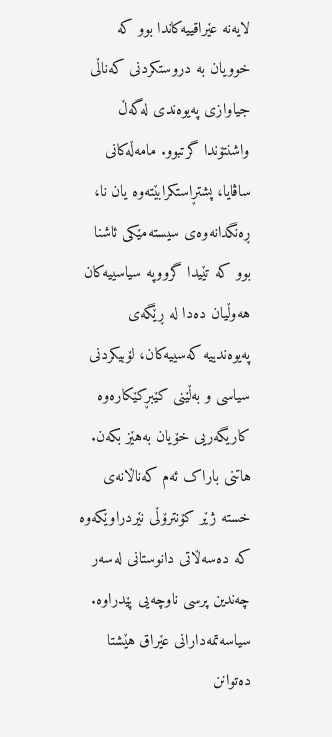لایەنە عێراقییەکاندا بوو کە خوویان بە دروستکردنی کەناڵی جیاوازی پەیوەندی لەگەڵ واشنتۆندا گرتبوو. مامەڵەکانی ساڤایا، پشتڕاستکرابێتەوە یان نا، ڕەنگدانەوەی سیستەمێکی ئاشنا بوو کە تێیدا گرووپە سیاسییەکان هەوڵیان دەدا لە ڕێگەی پەیوەندییە کەسییەکان، لۆبیکردنی سیاسی و بەڵێنی کێبڕکێکارەوە کاریگەریی خۆیان بەهێز بکەن.
هاتنی باراک ئەم کەناڵانەی خستە ژێر کۆنترۆڵی نێردراوێکەوە کە دەسەڵاتی دانوستانی لەسەر چەندین پرسی ناوچەیی پێدراوە. سیاسەتمەدارانی عێراق هێشتا دەتوانن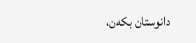دانوستان بکەن،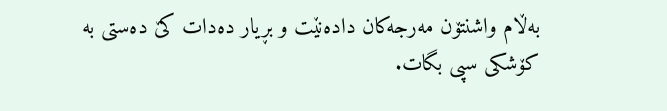بەڵام واشنتۆن مەرجەکان دادەنێت و بڕیار دەدات کێ دەستی بە کۆشکی سپی بگات.